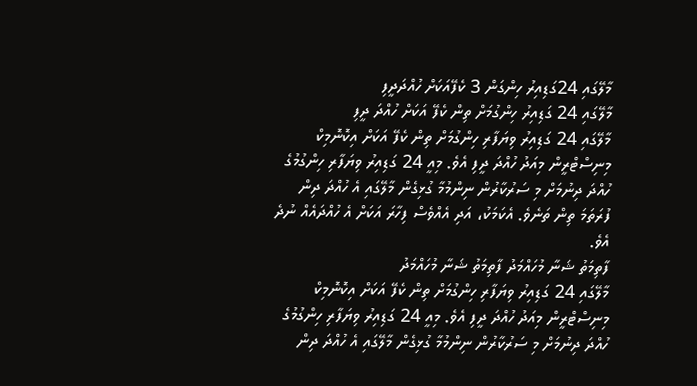މާލޭގައި 24ގަޑިއިރު ހިންގަން 3 ކެފޭއަކަށް ހުއްދަދީފި
މާލޭގައި 24 ގަޑިއިރު ހިންގުމަށް ތިން ކެފޭ އަކަށް ހުއްދަ ދީފި
މާލޭގައި 24 ގަޑިއިރު ވިޔަފާރި ހިންގުމަށް ތިން ކެފޭ އަކަށް އިކޮނޮމިކް މިނިސްޓްރީން މިއަދު ހުއްދަ ދީފި އެވެ. މިއީ 24 ގަޑިއިރު ވިޔަފާރި ހިންގުމުގެ ހުއްދަ ދިނުމަށް މި ސަރުކާރުން ނިންމުމާ ގުޅިގެން މާލޭގައި އެ ހުއްދަ ދިން ފުރަތަމަ ތިން ތަނެވެ. އެކަމަކު، އަދި އެއްވެސް ފިހާރަ އަކަށް އެ ހުއްދައެއް ނުދެ އެވެ.
ފާތިމަތު ޝަނާ މުހައްމަދު ފާތިމަތު ޝަނާ މުހައްމަދު
މާލޭގައި 24 ގަޑިއިރު ވިޔަފާރި ހިންގުމަށް ތިން ކެފޭ އަކަށް އިކޮނޮމިކް މިނިސްޓްރީން މިއަދު ހުއްދަ ދީފި އެވެ. މިއީ 24 ގަޑިއިރު ވިޔަފާރި ހިންގުމުގެ ހުއްދަ ދިނުމަށް މި ސަރުކާރުން ނިންމުމާ ގުޅިގެން މާލޭގައި އެ ހުއްދަ ދިން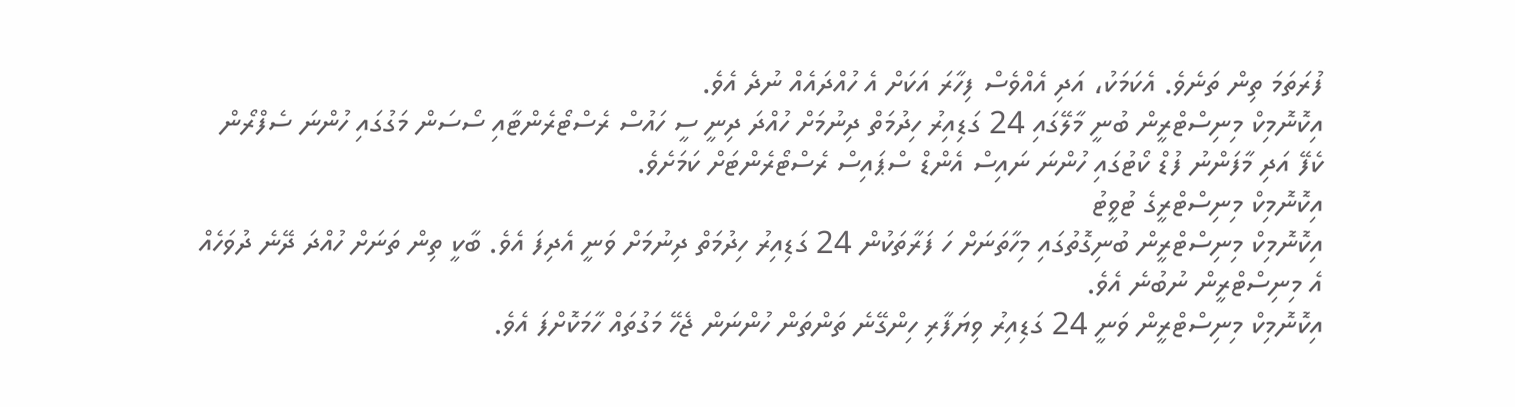ފުރަތަމަ ތިން ތަނެވެ. އެކަމަކު، އަދި އެއްވެސް ފިހާރަ އަކަށް އެ ހުއްދައެއް ނުދެ އެވެ.
އިކޮނޮމިކް މިނިސްޓްރީން ބުނީ މާލޭގައި 24 ގަޑިއިރު ހިދުމަތް ދިނުމަށް ހުއްދަ ދިނީ ސީ ހައުސް ރެސްޓޯރެންޓާއި ސޯސަން މަގުގައި ހުންނަ ސެފްރޯން ކެފޭ އަދި މާފަންނު ފުޑް ކޯޓުގައި ހުންނަ ނައިސް އެންޑް ސްޕައިސް ރެސްޓޯރެންޓަށް ކަމަށެވެ.
އިކޮނޮމިކް މިނިސްޓްރީގެ ޓުވީޓު
އިކޮނޮމިކް މިނިސްޓްރީން ބުނިގޮތުގައި މިހާތަނަށް ހަ ފަރާތަކުން 24 ގަޑިއިރު ހިދުމަތް ދިނުމަށް ވަނީ އެދިފަ އެވެ. ބާކީ ތިން ތަނަށް ހުއްދަ ދޭނެ ދުވަހެއް އެ މިނިސްޓްރީން ނުބުނެ އެވެ.
އިކޮނޮމިކް މިނިސްޓްރީން ވަނީ 24 ގަޑިއިރު ވިޔަފާރި ހިންގޭނެ ތަންތަން ހުންނަން ޖެހޭ މަގުތައް ހާމަކޮށްފަ އެވެ.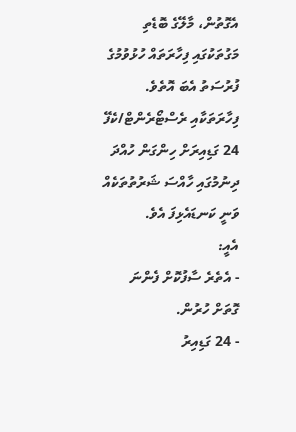އެގޮތުން، މާލޭގެ ބޮޑެތި މަގުތަކުގައި ފިހާރަތައް ހުޅުވުމުގެ ފުރުސަތު އެބަ އޮތެވެ.
ފިހާރަތަކާއި ރެސްޓޯރެންޓް/ކެފޭ 24 ގަޑިއިރަށް ހިންގަން ހުއްދަ ދިނުމުގައި ހާއްސަ ޝަރުތުތަކެއް ވަނީ ކަނޑައެޅިފަ އެވެ.
އެއީ:
- އެތެރެ ސާފުކޮށް ފެންނަ ގޮތަށް ހުރުން.
- 24 ގަޑިއިރު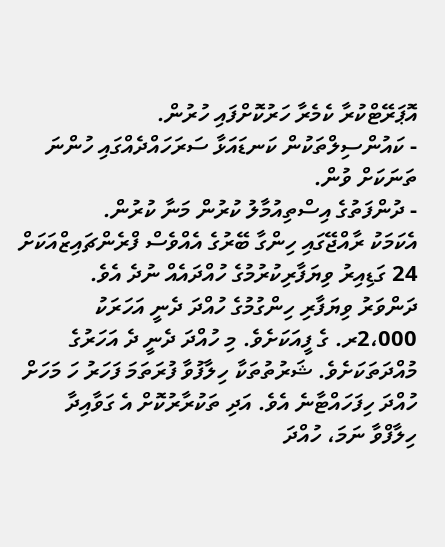އޮޕަރޭޓްކުރާ ކެމެރާ ހަރުކޮށްފައި ހުރުން.
- ކައުންސިލްތަކުން ކަނޑައަޅާ ސަރަހައްދެއްގައި ހުންނަ ތަނަކަށް ވުން.
- ދުންފަތުގެ އިސްތިއުމާލު ކުރުން މަނާ ކުރުން.
އެކަމަކު ރާއްޖޭގައި ހިންގާ ބޭރުގެ އެއްވެސް ފްރެންޗައިޒްއަކަށް 24 ގަޑިއިރު ވިޔަފާރިކުރުމުގެ ހުއްދައެއް ނުދެ އެވެ.
ދަންވަރު ވިޔަފާރި ހިންގުމުގެ ހުއްދަ ދެނީ އަހަރަކު 2،000ރ. ގެ ފީއަކަށެވެ. މި ހުއްދަ ދެނީ ދެ އަހަރުގެ މުއްދަތަކަށެވެ. ޝަރުތުތަކާ ހިލާފުވާ ފުރަތަމަ ފަހަރު ހަ މަހަށް ހުއްދަ ހިފަހައްޓާނެ އެވެ. އަދި ތަކުރާރުކޮށް އެ ގަވާއިދާ ހިލާފްވާ ނަމަ، ހުއްދަ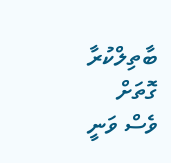ބާތިލްކުރާ ގޮތަށް ވެސް ވަނީ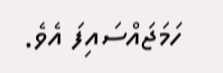ހަމަޖައްސައިފަ އެވެ.